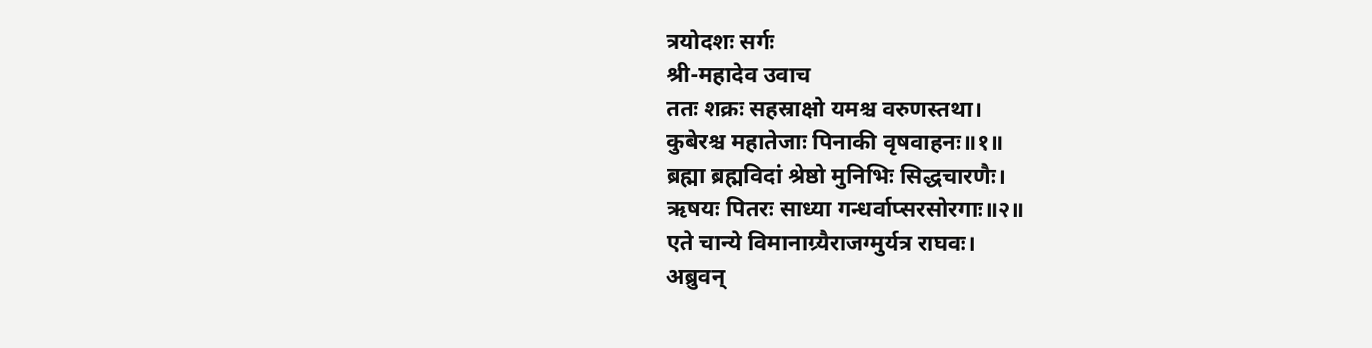त्रयोदशः सर्गः
श्री-महादेव उवाच
ततः शक्रः सहस्राक्षो यमश्च वरुणस्तथा।
कुबेरश्च महातेजाः पिनाकी वृषवाहनः॥१॥
ब्रह्मा ब्रह्मविदां श्रेष्ठो मुनिभिः सिद्धचारणैः।
ऋषयः पितरः साध्या गन्धर्वाप्सरसोरगाः॥२॥
एते चान्ये विमानाग्र्यैराजग्मुर्यत्र राघवः।
अब्रुवन्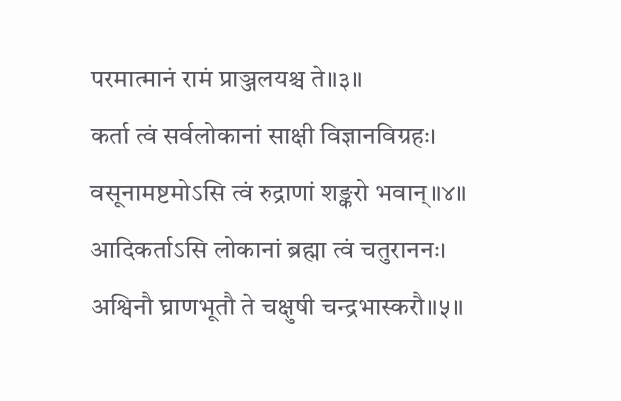परमात्मानं रामं प्राञ्जलयश्च ते॥३॥
कर्ता त्वं सर्वलोकानां साक्षी विज्ञानविग्रहः।
वसूनामष्टमोऽसि त्वं रुद्राणां शङ्करो भवान्॥४॥
आदिकर्ताऽसि लोकानां ब्रह्मा त्वं चतुराननः।
अश्विनौ घ्राणभूतौ ते चक्षुषी चन्द्रभास्करौ॥५॥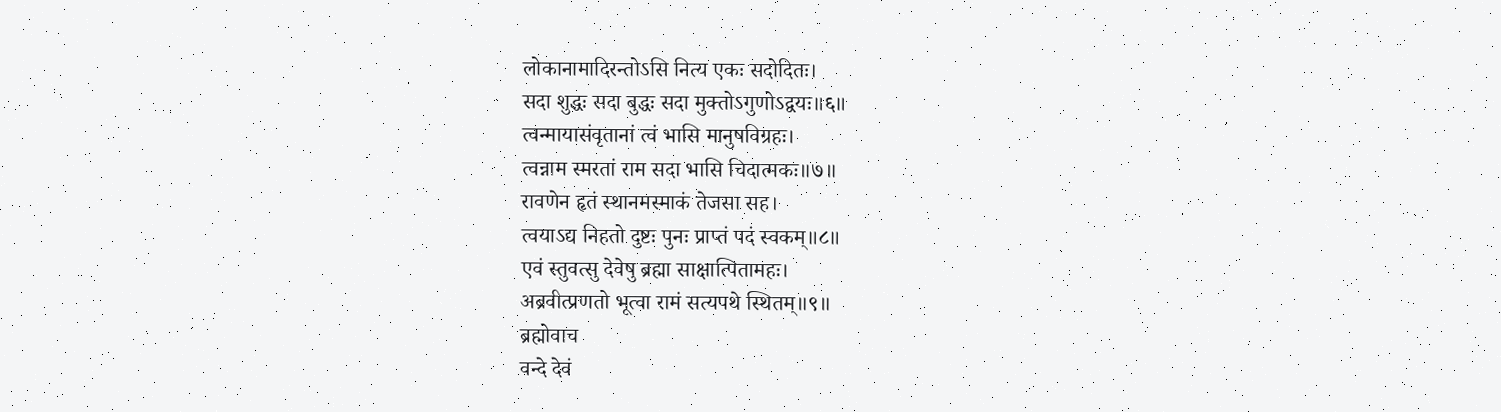लोकानामादिरन्तोऽसि नित्य एकः सदोदितः।
सदा शुद्धः सदा बुद्धः सदा मुक्तोऽगुणोऽद्वयः॥६॥
त्वन्मायासंवृतानां त्वं भासि मानुषविग्रहः।
त्वन्नाम स्मरतां राम सदा भासि चिदात्मकः॥७॥
रावणेन हृतं स्थानमस्माकं तेजसा सह।
त्वयाऽद्य निहतो दुष्टः पुनः प्राप्तं पदं स्वकम्॥८॥
एवं स्तुवत्सु देवेषु ब्रह्मा साक्षात्पितामहः।
अब्रवीत्प्रणतो भूत्वा रामं सत्यपथे स्थितम्॥९॥
ब्रह्मोवाच
वन्दे देवं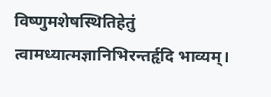विष्णुमशेषस्थितिहेतुं
त्वामध्यात्मज्ञानिभिरन्तर्हृदि भाव्यम्।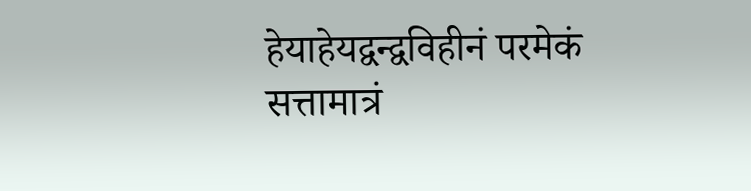हेयाहेयद्वन्द्वविहीनं परमेकं
सत्तामात्रं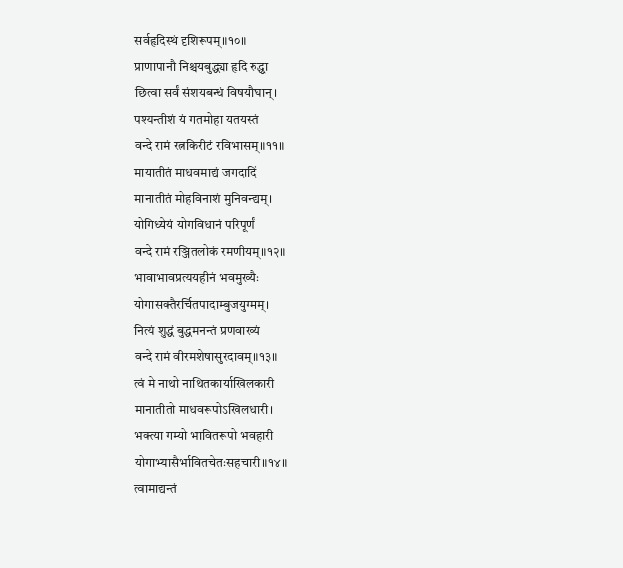सर्वहृदिस्थं दृशिरूपम्॥१०॥
प्राणापानौ निश्चयबुद्ध्या हृदि रुद्ध्वा
छित्वा सर्वं संशयबन्धं विषयौघान्।
पश्यन्तीशं यं गतमोहा यतयस्तं
वन्दे रामं रत्नकिरीटं रविभासम्॥११॥
मायातीतं माधवमाद्यं जगदादिं
मानातीतं मोहविनाशं मुनिवन्द्यम्।
योगिध्येयं योगविधानं परिपूर्णं
वन्दे रामं रञ्जितलोकं रमणीयम्॥१२॥
भावाभावप्रत्ययहीनं भवमुख्यैः
योगासक्तैरर्चितपादाम्बुजयुग्मम्।
नित्यं शुद्धं बुद्धमनन्तं प्रणवाख्यं
वन्दे रामं वीरमशेषासुरदावम्॥१३॥
त्वं मे नाथो नाथितकार्याखिलकारी
मानातीतो माधवरूपोऽखिलधारी।
भक्त्या गम्यो भावितरूपो भवहारी
योगाभ्यासैर्भावितचेतःसहचारी॥१४॥
त्वामाद्यन्तं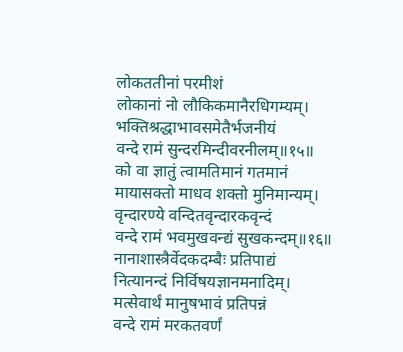लोकततीनां परमीशं
लोकानां नो लौकिकमानैरधिगम्यम्।
भक्तिश्रद्धाभावसमेतैर्भजनीयं
वन्दे रामं सुन्दरमिन्दीवरनीलम्॥१५॥
को वा ज्ञातुं त्वामतिमानं गतमानं
मायासक्तो माधव शक्तो मुनिमान्यम्।
वृन्दारण्ये वन्दितवृन्दारकवृन्दं
वन्दे रामं भवमुखवन्द्यं सुखकन्दम्॥१६॥
नानाशास्त्रैर्वेदकदम्बैः प्रतिपाद्यं
नित्यानन्दं निर्विषयज्ञानमनादिम्।
मत्सेवार्थं मानुषभावं प्रतिपन्नं
वन्दे रामं मरकतवर्णं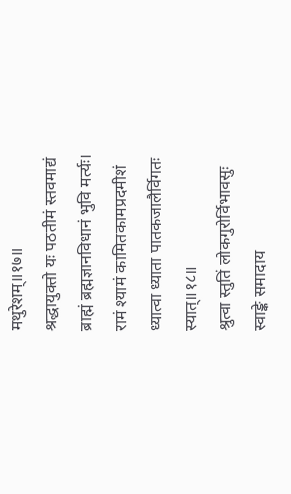मथुरेशम्॥१७॥
श्रद्धायुक्तो यः पठतीमं स्तवमाद्यं
ब्राह्मं ब्रह्मज्ञानविधानं भुवि मर्त्यः।
रामं श्यामं कामितकामप्रदमीशं
ध्यात्वा ध्याता पातकजालैर्विगतः स्यात्॥१८॥
श्रुत्वा स्तुतिं लोकगुरोर्विभावसुः
स्वाङ्के समादाय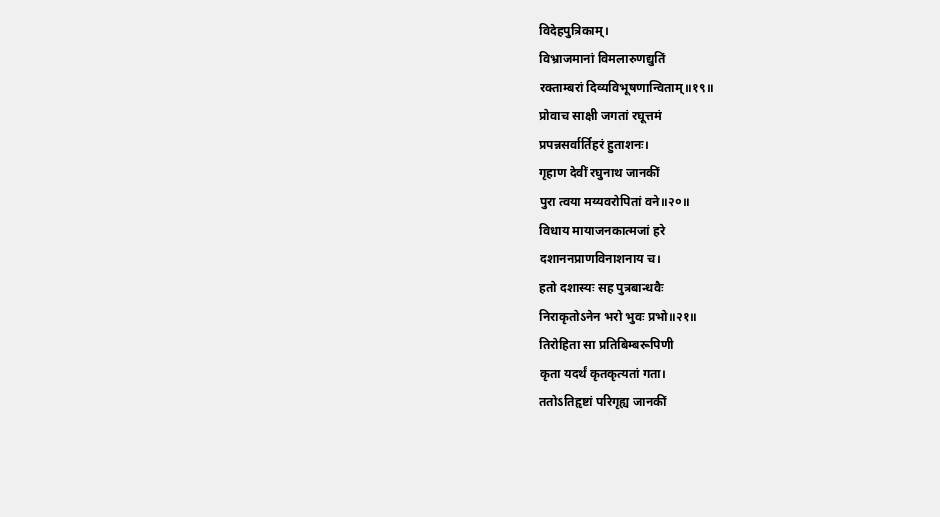विदेहपुत्रिकाम्।
विभ्राजमानां विमलारुणद्युतिं
रक्ताम्बरां दिव्यविभूषणान्विताम्॥१९॥
प्रोवाच साक्षी जगतां रघूत्तमं
प्रपन्नसर्वार्तिहरं हुताशनः।
गृहाण देवीं रघुनाथ जानकीं
पुरा त्वया मय्यवरोपितां वने॥२०॥
विधाय मायाजनकात्मजां हरे
दशाननप्राणविनाशनाय च।
हतो दशास्यः सह पुत्रबान्धवैः
निराकृतोऽनेन भरो भुवः प्रभो॥२१॥
तिरोहिता सा प्रतिबिम्बरूपिणी
कृता यदर्थं कृतकृत्यतां गता।
ततोऽतिहृष्टां परिगृह्य जानकीं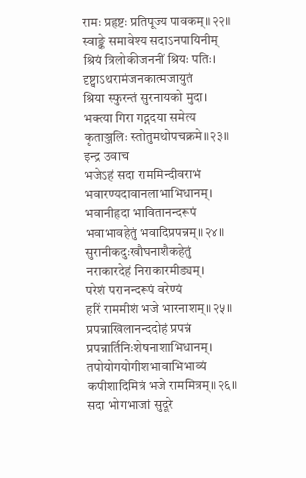रामः प्रहृष्टः प्रतिपूज्य पावकम्॥२२॥
स्वाङ्के समावेश्य सदाऽनपायिनीम्
श्रियं त्रिलोकीजननीं श्रियः पतिः।
दृष्ट्वाऽथरामंजनकात्मजायुतं
श्रिया स्फुरन्तं सुरनायको मुदा।
भक्त्या गिरा गद्गदया समेत्य
कृताञ्जलिः स्तोतुमथोपचक्रमे॥२३॥
इन्द्र उवाच
भजेऽहं सदा राममिन्दीवराभं
भवारण्यदावानलाभाभिधानम्।
भवानीहृदा भावितानन्दरूपं
भवाभावहेतुं भवादिप्रपन्नम्॥२४॥
सुरानीकदुःखौघनाशैकहेतुं
नराकारदेहं निराकारमीड्यम्।
परेशं परानन्दरूपं वरेण्यं
हरिं राममीशं भजे भारनाशम्॥२५॥
प्रपन्नाखिलानन्ददोहं प्रपन्नं
प्रपन्नार्तिनिःशेषनाशाभिधानम्।
तपोयोगयोगीशभावाभिभाव्यं
कपीशादिमित्रं भजे राममित्रम्॥२६॥
सदा भोगभाजां सुदूरे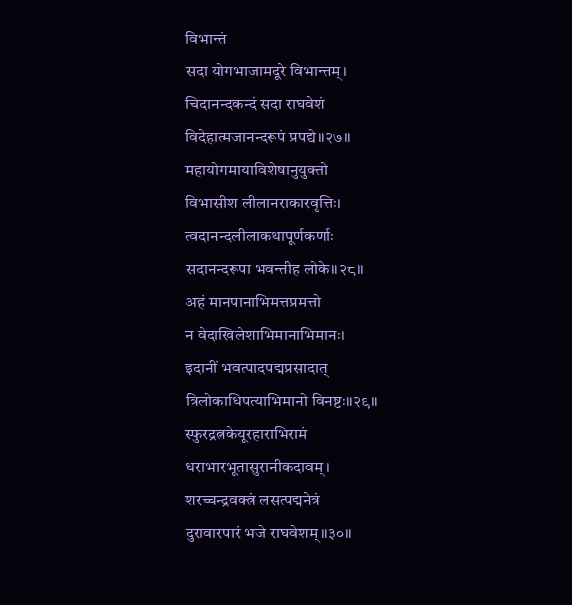विभान्तं
सदा योगभाजामदूरे विभान्तम्।
चिदानन्दकन्दं सदा राघवेशं
विदेहात्मजानन्दरूपं प्रपद्ये॥२७॥
महायोगमायाविशेषानुयुक्तो
विभासीश लीलानराकारवृत्तिः।
त्वदानन्दलीलाकथापूर्णकर्णाः
सदानन्दरूपा भवन्तीह लोके॥२८॥
अहं मानपानाभिमत्तप्रमत्तो
न वेदाखिलेशाभिमानाभिमानः।
इदानीं भवत्पादपद्मप्रसादात्
त्रिलोकाधिपत्याभिमानो विनष्टः॥२९॥
स्फुरद्रत्नकेयूरहाराभिरामं
धराभारभूतासुरानीकदावम्।
शरच्चन्द्रवक्त्रं लसत्पद्मनेत्रं
दुरावारपारं भजे राघवेशम्॥३०॥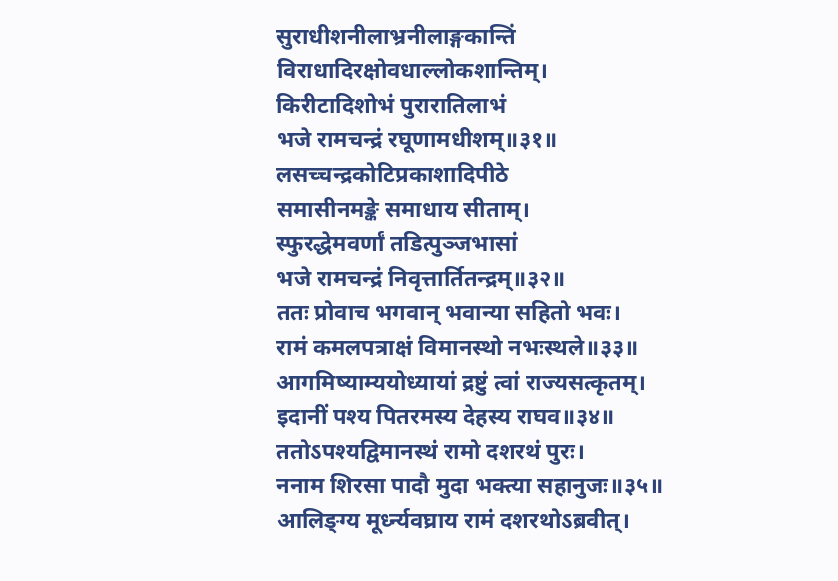सुराधीशनीलाभ्रनीलाङ्गकान्तिं
विराधादिरक्षोवधाल्लोकशान्तिम्।
किरीटादिशोभं पुरारातिलाभं
भजे रामचन्द्रं रघूणामधीशम्॥३१॥
लसच्चन्द्रकोटिप्रकाशादिपीठे
समासीनमङ्के समाधाय सीताम्।
स्फुरद्धेमवर्णां तडित्पुञ्जभासां
भजे रामचन्द्रं निवृत्तार्तितन्द्रम्॥३२॥
ततः प्रोवाच भगवान् भवान्या सहितो भवः।
रामं कमलपत्राक्षं विमानस्थो नभःस्थले॥३३॥
आगमिष्याम्ययोध्यायां द्रष्टुं त्वां राज्यसत्कृतम्।
इदानीं पश्य पितरमस्य देहस्य राघव॥३४॥
ततोऽपश्यद्विमानस्थं रामो दशरथं पुरः।
ननाम शिरसा पादौ मुदा भक्त्या सहानुजः॥३५॥
आलिङ्ग्य मूर्ध्न्यवघ्राय रामं दशरथोऽब्रवीत्।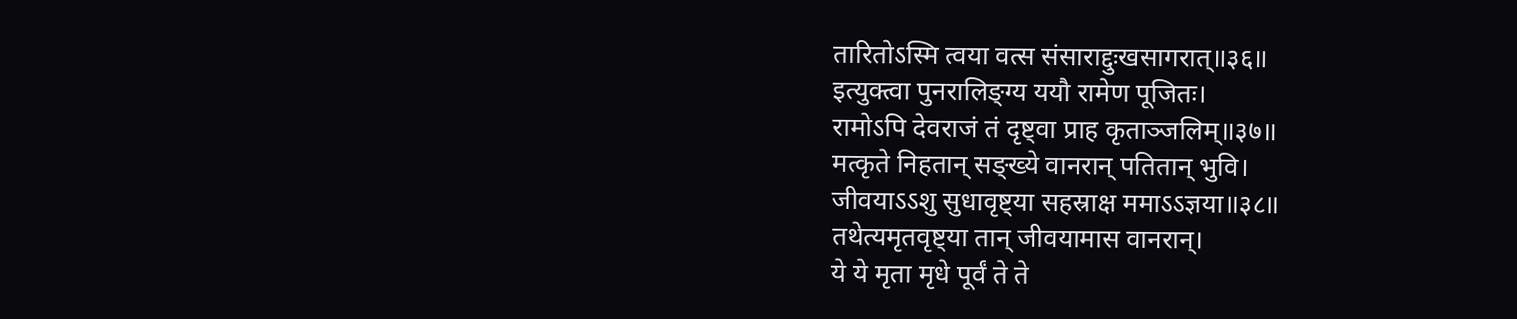तारितोऽस्मि त्वया वत्स संसाराद्दुःखसागरात्॥३६॥
इत्युक्त्वा पुनरालिङ्ग्य ययौ रामेण पूजितः।
रामोऽपि देवराजं तं दृष्ट्वा प्राह कृताञ्जलिम्॥३७॥
मत्कृते निहतान् सङ्ख्ये वानरान् पतितान् भुवि।
जीवयाऽऽशु सुधावृष्ट्या सहस्राक्ष ममाऽऽज्ञया॥३८॥
तथेत्यमृतवृष्ट्या तान् जीवयामास वानरान्।
ये ये मृता मृधे पूर्वं ते ते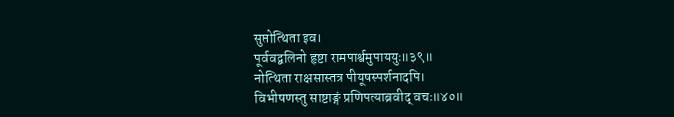सुप्तोत्थिता इव।
पूर्ववद्बलिनो हृष्टा रामपार्श्वमुपाययुः॥३९॥
नोत्थिता राक्षसास्तत्र पीयूषस्पर्शनादपि।
विभीषणस्तु साष्टाङ्गं प्रणिपत्याब्रवीद् वचः॥४०॥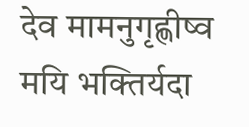देव मामनुगृह्णीष्व मयि भक्तिर्यदा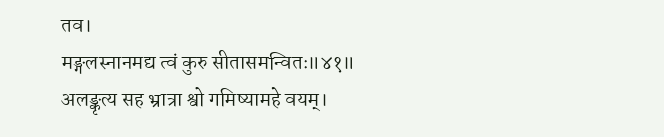तव।
मङ्गलस्नानमद्य त्वं कुरु सीतासमन्वितः॥४१॥
अलङ्कृत्य सह भ्रात्रा श्वो गमिष्यामहे वयम्।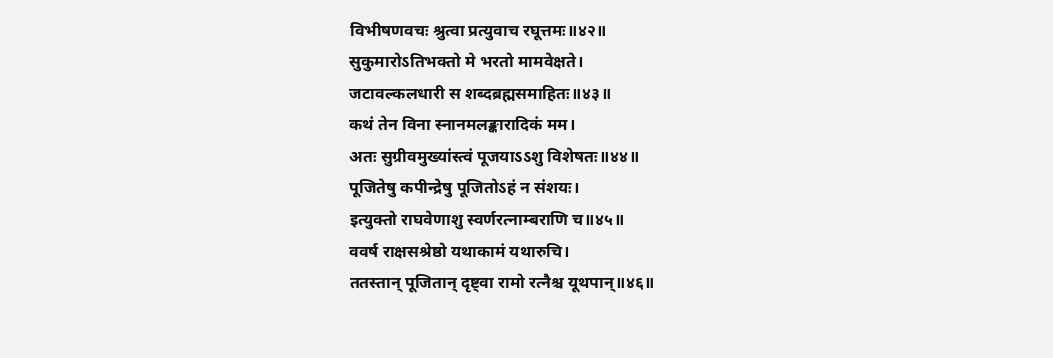विभीषणवचः श्रुत्वा प्रत्युवाच रघूत्तमः॥४२॥
सुकुमारोऽतिभक्तो मे भरतो मामवेक्षते।
जटावल्कलधारी स शब्दब्रह्मसमाहितः॥४३॥
कथं तेन विना स्नानमलङ्कारादिकं मम।
अतः सुग्रीवमुख्यांस्त्वं पूजयाऽऽशु विशेषतः॥४४॥
पूजितेषु कपीन्द्रेषु पूजितोऽहं न संशयः।
इत्युक्तो राघवेणाशु स्वर्णरत्नाम्बराणि च॥४५॥
ववर्ष राक्षसश्रेष्ठो यथाकामं यथारुचि।
ततस्तान् पूजितान् दृष्ट्वा रामो रत्नैश्च यूथपान्॥४६॥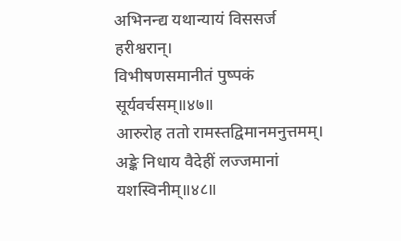अभिनन्द्य यथान्यायं विससर्ज हरीश्वरान्।
विभीषणसमानीतं पुष्पकं सूर्यवर्चसम्॥४७॥
आरुरोह ततो रामस्तद्विमानमनुत्तमम्।
अङ्के निधाय वैदेहीं लज्जमानां यशस्विनीम्॥४८॥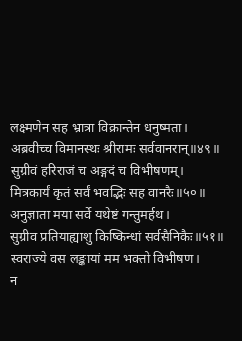लक्ष्मणेन सह भ्रात्रा विक्रान्तेन धनुष्मता।
अब्रवीच्च विमानस्थः श्रीरामः सर्ववानरान्॥४९॥
सुग्रीवं हरिराजं च अङ्गदं च विभीषणम्।
मित्रकार्यं कृतं सर्वं भवद्भिः सह वानरैः॥५०॥
अनुज्ञाता मया सर्वे यथेष्टं गन्तुमर्हथ।
सुग्रीव प्रतियाह्याशु किष्किन्धां सर्वसैनिकैः॥५१॥
स्वराज्ये वस लङ्कायां मम भक्तो विभीषण।
न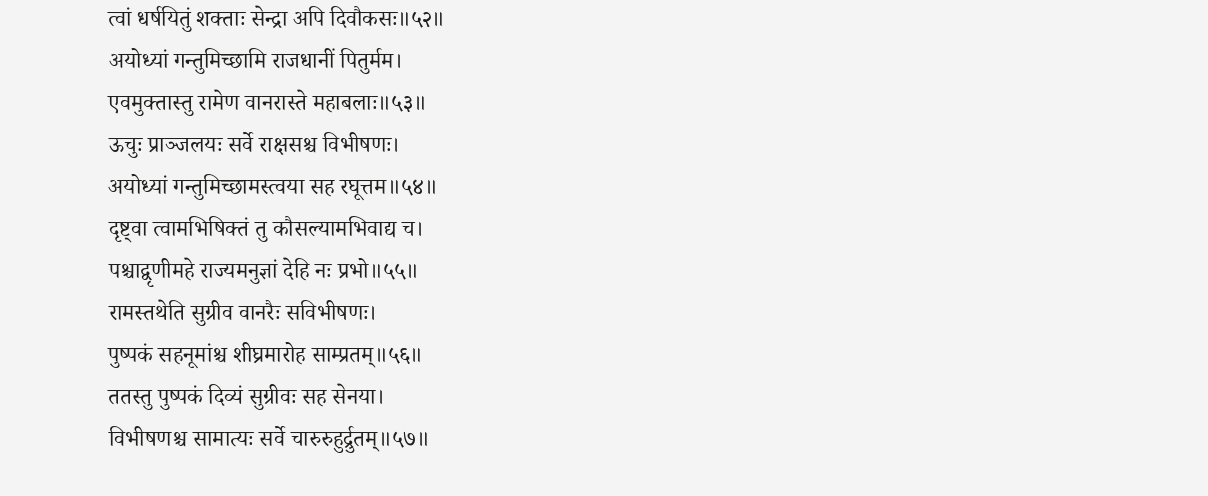त्वां धर्षयितुं शक्ताः सेन्द्रा अपि दिवौकसः॥५२॥
अयोध्यां गन्तुमिच्छामि राजधानीं पितुर्मम।
एवमुक्तास्तु रामेण वानरास्ते महाबलाः॥५३॥
ऊचुः प्राञ्जलयः सर्वे राक्षसश्च विभीषणः।
अयोध्यां गन्तुमिच्छामस्त्वया सह रघूत्तम॥५४॥
दृष्ट्वा त्वामभिषिक्तं तु कौसल्यामभिवाद्य च।
पश्चाद्वृणीमहे राज्यमनुज्ञां देहि नः प्रभो॥५५॥
रामस्तथेति सुग्रीव वानरैः सविभीषणः।
पुष्पकं सहनूमांश्च शीघ्रमारोह साम्प्रतम्॥५६॥
ततस्तु पुष्पकं दिव्यं सुग्रीवः सह सेनया।
विभीषणश्च सामात्यः सर्वे चारुरुहुर्द्रुतम्॥५७॥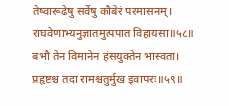तेष्वारूढेषु सर्वेषु कौबेरं परमासनम्।
राघवेणाभ्यनुज्ञातमुत्पपात विहायसा॥५८॥
बभौ तेन विमानेन हंसयुक्तेन भास्वता।
प्रहृष्टश्च तदा रामश्चतुर्मुख इवापरः॥५९॥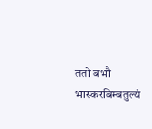ततो बभौ भास्करबिम्बतुल्यं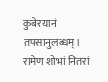कुबेरयानं तपसानुलब्धम्।
रामेण शोभां नितरां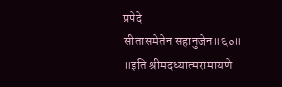प्रपेदे
सीतासमेतेन सहानुजेन॥६०॥
॥इति श्रीमदध्यात्मरामायणे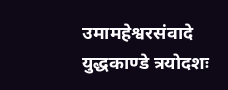उमामहेश्वरसंवादे युद्धकाण्डे त्रयोदशः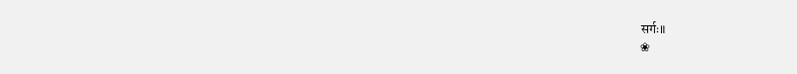सर्गः॥
❀